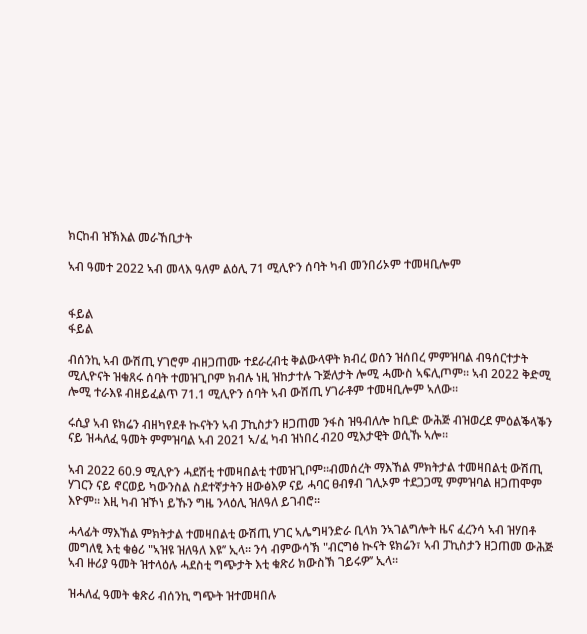ክርከብ ዝኽእል መራኸቢታት

ኣብ ዓመተ 2022 ኣብ መላእ ዓለም ልዕሊ 71 ሚሊዮን ሰባት ካብ መንበሪኦም ተመዛቢሎም


ፋይል
ፋይል

ብሰንኪ ኣብ ውሽጢ ሃገሮም ብዘጋጠሙ ተደራረብቲ ቅልውላዋት ክብረ ወሰን ዝሰበረ ምምዝባል ብዓሰርተታት ሚሊዮናት ዝቁጸሩ ሰባት ተመዝጊቦም ክብሉ ነዚ ዝከታተሉ ጉጅለታት ሎሚ ሓሙስ ኣፍሊጦም። ኣብ 2022 ቅድሚ ሎሚ ተራእዩ ብዘይፈልጥ 71.1 ሚሊዮን ሰባት ኣብ ውሽጢ ሃገራቶም ተመዛቢሎም ኣለው።

ሩሲያ ኣብ ዩክሬን ብዘካየደቶ ኲናትን ኣብ ፓኪስታን ዘጋጠመ ንፋስ ዝዓብለሎ ከቢድ ውሕጅ ብዝወረደ ምዕልቕላቕን ናይ ዝሓለፈ ዓመት ምምዝባል ኣብ 2021 ኣ/ፈ ካብ ዝነበረ ብ20 ሚእታዊት ወሲኹ ኣሎ።

ኣብ 2022 60.9 ሚሊዮን ሓደሽቲ ተመዛበልቲ ተመዝጊቦም።ብመሰረት ማእኸል ምክትታል ተመዛበልቲ ውሽጢ ሃገርን ናይ ኖርወይ ካውንስል ስደተኛታትን ዘውፅእዎ ናይ ሓባር ፀብፃብ ገሊኦም ተደጋጋሚ ምምዝባል ዘጋጠሞም እዮም። እዚ ካብ ዝኾነ ይኹን ግዜ ንላዕሊ ዝለዓለ ይገብሮ።

ሓላፊት ማእኸል ምክትታል ተመዛበልቲ ውሽጢ ሃገር ኣሌግዛንድራ ቢላክ ንኣገልግሎት ዜና ፈረንሳ ኣብ ዝሃበቶ መግለፂ እቲ ቁፅሪ "ኣዝዩ ዝለዓለ እዩ’’ ኢላ። ንሳ ብምውሳኽ "ብርግፅ ኲናት ዩክሬን፣ ኣብ ፓኪስታን ዘጋጠመ ውሕጅ ኣብ ዙሪያ ዓመት ዝተላዕሉ ሓደስቲ ግጭታት እቲ ቁጽሪ ክውስኽ ገይሩዎ’’ ኢላ።

ዝሓለፈ ዓመት ቁጽሪ ብሰንኪ ግጭት ዝተመዛበሉ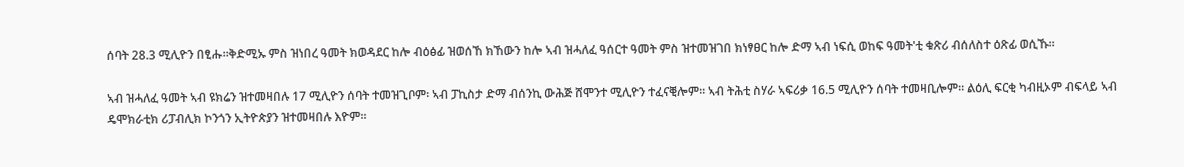ሰባት 28.3 ሚሊዮን በፂሑ።ቅድሚኡ ምስ ዝነበረ ዓመት ክወዳደር ከሎ ብዕፅፊ ዝወሰኸ ክኸውን ከሎ ኣብ ዝሓለፈ ዓሰርተ ዓመት ምስ ዝተመዝገበ ክነፃፀር ከሎ ድማ ኣብ ነፍሲ ወከፍ ዓመት'ቲ ቁጽሪ ብሰለስተ ዕጽፊ ወሲኹ።

ኣብ ዝሓለፈ ዓመት ኣብ ዩክሬን ዝተመዛበሉ 17 ሚሊዮን ሰባት ተመዝጊቦም፡ ኣብ ፓኪስታ ድማ ብሰንኪ ውሕጅ ሸሞንተ ሚሊዮን ተፈናቒሎም። ኣብ ትሕቲ ስሃራ ኣፍሪቃ 16.5 ሚሊዮን ሰባት ተመዛቢሎም። ልዕሊ ፍርቂ ካብዚኦም ብፍላይ ኣብ ዴሞክራቲክ ሪፓብሊክ ኮንጎን ኢትዮጵያን ዝተመዛበሉ እዮም።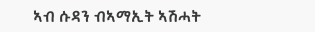ኣብ ሱዳን ብኣማኢት ኣሽሓት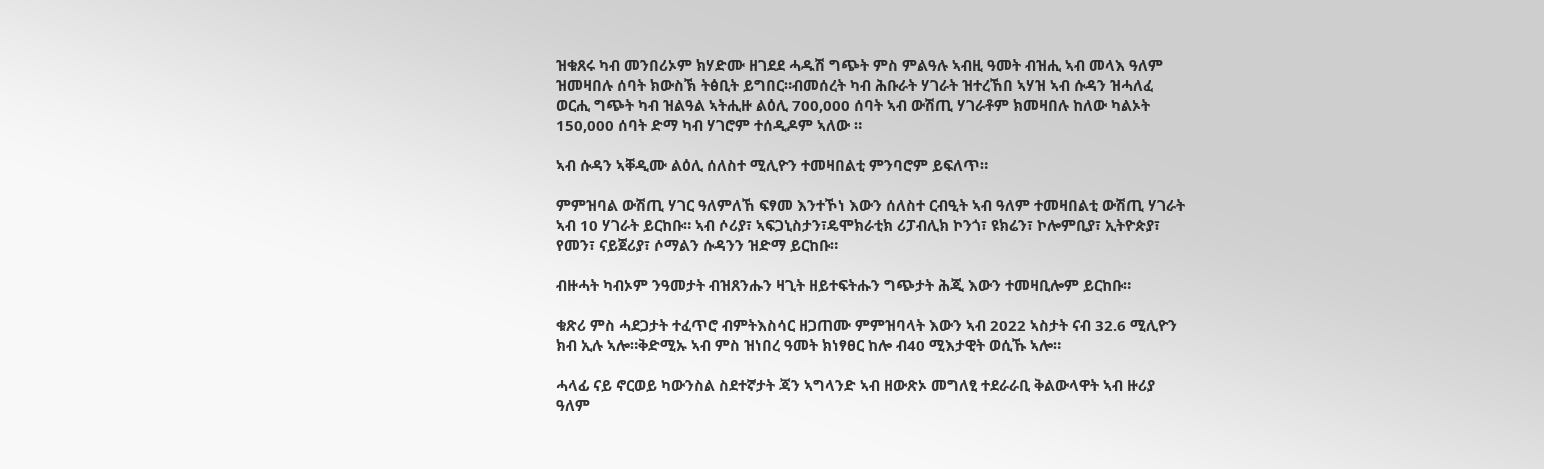ዝቁጸሩ ካብ መንበሪኦም ክሃድሙ ዘገደደ ሓዱሽ ግጭት ምስ ምልዓሉ ኣብዚ ዓመት ብዝሒ ኣብ መላእ ዓለም ዝመዛበሉ ሰባት ክውስኽ ትፅቢት ይግበር።ብመሰረት ካብ ሕቡራት ሃገራት ዝተረኸበ ኣሃዝ ኣብ ሱዳን ዝሓለፈ ወርሒ ግጭት ካብ ዝልዓል ኣትሒዙ ልዕሊ 700,000 ሰባት ኣብ ውሽጢ ሃገራቶም ክመዛበሉ ከለው ካልኦት 150,000 ሰባት ድማ ካብ ሃገሮም ተሰዲዶም ኣለው ።

ኣብ ሱዳን ኣቐዲሙ ልዕሊ ሰለስተ ሚሊዮን ተመዛበልቲ ምንባሮም ይፍለጥ።

ምምዝባል ውሽጢ ሃገር ዓለምለኸ ፍፃመ እንተኾነ እውን ሰለስተ ርብዒት ኣብ ዓለም ተመዛበልቲ ውሽጢ ሃገራት ኣብ 10 ሃገራት ይርከቡ። ኣብ ሶሪያ፣ ኣፍጋኒስታን፣ዴሞክራቲክ ሪፓብሊክ ኮንጎ፣ ዩክሬን፣ ኮሎምቢያ፣ ኢትዮጵያ፣ የመን፣ ናይጀሪያ፣ ሶማልን ሱዳንን ዝድማ ይርከቡ።

ብዙሓት ካብኦም ንዓመታት ብዝጸንሑን ዛጊት ዘይተፍትሑን ግጭታት ሕጂ እውን ተመዛቢሎም ይርከቡ።

ቁጽሪ ምስ ሓደጋታት ተፈጥሮ ብምትእስሳር ዘጋጠሙ ምምዝባላት እውን ኣብ 2022 ኣስታት ናብ 32.6 ሚሊዮን ክብ ኢሉ ኣሎ።ቅድሚኡ ኣብ ምስ ዝነበረ ዓመት ክነፃፀር ከሎ ብ40 ሚእታዊት ወሲኹ ኣሎ።

ሓላፊ ናይ ኖርወይ ካውንስል ስደተኛታት ጃን ኣግላንድ ኣብ ዘውጽኦ መግለፂ ተደራራቢ ቅልውላዋት ኣብ ዙሪያ ዓለም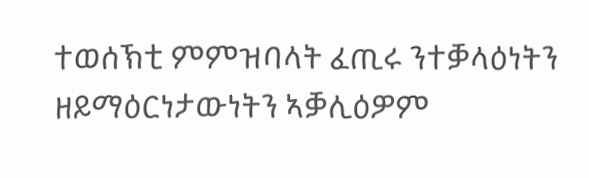ተወሰኽቲ ምምዝባላት ፈጢሩ ንተቓላዕነትን ዘይማዕርነታውነትን ኣቓሊዕዎም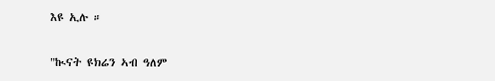እዩ ኢሉ ።

"ኲናት ዩክሬን ኣብ ዓለም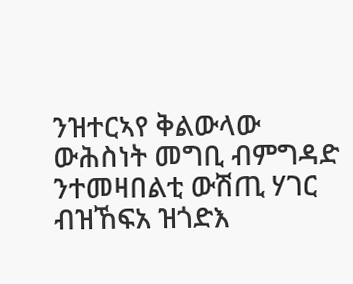ንዝተርኣየ ቅልውላው ውሕስነት መግቢ ብምግዳድ ንተመዛበልቲ ውሽጢ ሃገር ብዝኸፍአ ዝጎድእ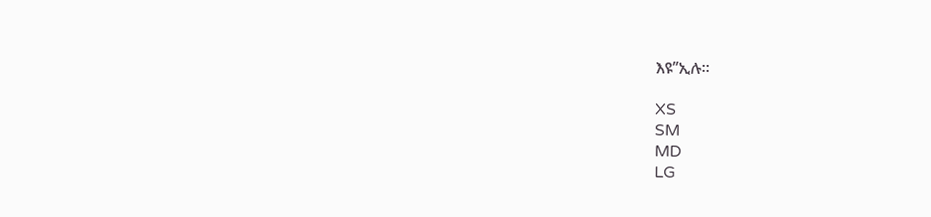እዩ’’ኢሉ።

XS
SM
MD
LG